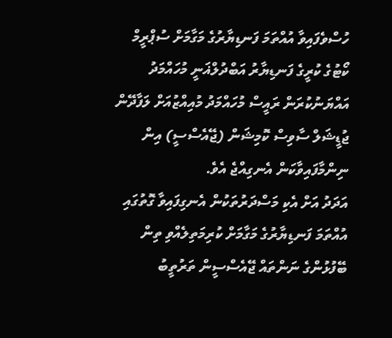ހުސްވެފައިވާ އުއްތަމަ ފަނޑިޔާރުގެ މަގާމަށް ސުޕްރީމް ކޯޓުގެ ކުރީގެ ފަނޑިޔާރު އަބްދުލްޣަނީ މުހައްމަދު އައްޔަނުކުރަން ރައީސް މުހައްމަދު މުއިއްޒުއަށް ލަފާދޭން ޖުޑީޝަލް ސާވިސް ކޮމިޝަން (ޖޭއެސްސީ) އިން ނިންމާފައިވާކަން އެނގިއްޖެ އެވެ.
އަދަދު އަށް އެކި މަސްދަރުތަކުން އެނގިފައިވާ ގޮތުގައި އުއްތަމަ ފަނޑިޔާރުގެ މަގާމަށް ކުރިމަތިލެއްވި ތިން ބޭފުޅުންގެ ނަންތައް ޖޭއެސްސީން ތަރުތީބު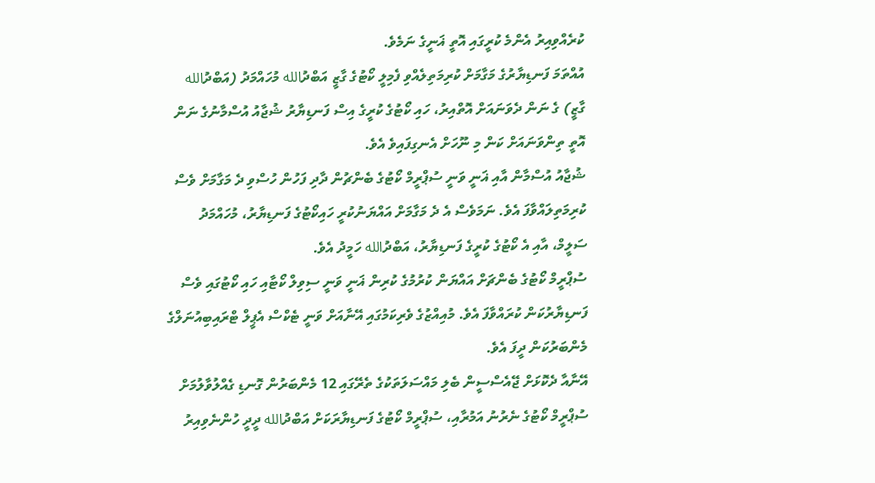ކުރެއްވިއިރު އެންމެ ކުރީގައި އޮތީ ޣަނީގެ ނަމެވެ.
އުއްތަމަ ފަނޑިޔާރުގެ މަގާމަށް ކުރިމަތިލެއްވި ފެމިލީ ކޯޓުގެ ގާޒީ އަބްދުالله މުހައްމަދު (އަބްދުالله ގާޒީ) ގެ ނަން ދެވަނައަށް އޮތްއިރު، ހައި ކޯޓުގެ ކުރީގެ އިސް ފަނޑިޔާރު ޝުޖާއު އުސްމާނުގެ ނަން އޮތީ ތިންވަނައަށް ކަން މި ނޫހަށް އެނގިފައިވެ އެވެ.
ޝުޖާއު އުސްމާން އާއި ޣަނީ ވަނީ ސުޕްރީމް ކޯޓުގެ ބެންޗުން ދާދި ފަހުން ހުސްވި ދެ މަގާމަށް ވެސް ކުރިމަތިލައްވާފަ އެވެ. ނަމަވެސް އެ ދެ މަގާމަށް އައްޔަނުކުރީ ހައިކޯޓުގެ ފަނޑިޔާރު، މުހައްމަދު ސަލީމް، އާއި އެ ކޯޓުގެ ކުރީގެ ފަނޑިޔާރު، އަބްދުالله ހަމީދު އެވެ.
ސުޕްރީމް ކޯޓުގެ ބެންޗަށް އައްޔަން ކުރުމުގެ ކުރިން ޣަނީ ވަނީ ސިވިލް ކޯޓާއި ހައި ކޯޓުގައި ވެސް ފަނޑިޔާރުކަން ކުރައްވާފަ އެވެ. މުއިއްޒުގެ ވެރިކަމުގައި އޭނާއަށް ވަނީ ޓެކްސް އެޕީލް ޓްރައިބިއުނަލްގެ މެންބަރުކަން ދީފަ އެވެ.
އޭނާއާ ދެކޮޅަށް ޖޭއެސްސީން ބެލި މައްސަލަތަކުގެ ތެރޭގައި 12 މެންބަރުން ގޮނޑި ގެއްލުވާލުމަށް ސުޕްރީމް ކޯޓުގެ ނެރުނު އަމުރާއި، ސުޕްރީމް ކޯޓުގެ ފަނޑިޔާރަކަށް އަބްދުالله ދީދީ ހުންނެވިއިރު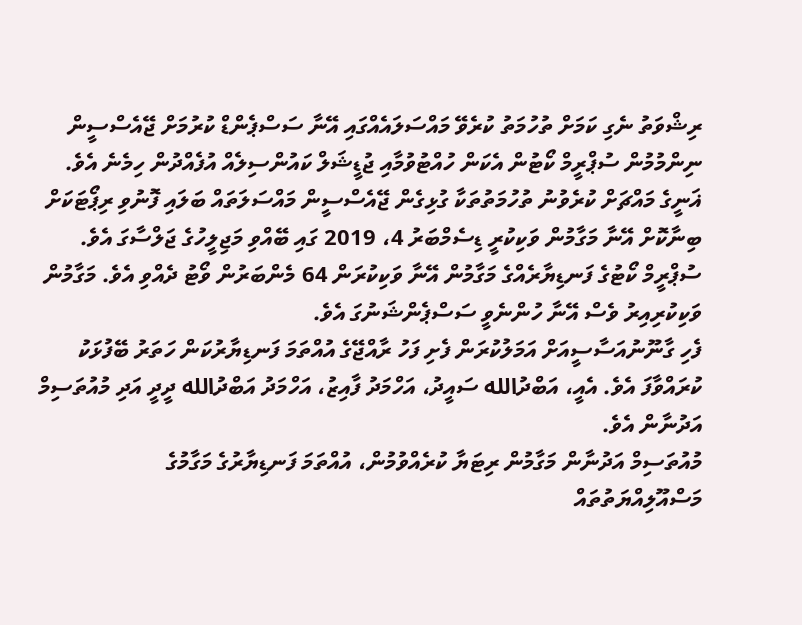ރިޝްވަތު ނެގި ކަމަށް ތުހުމަތު ކުރެވޭ މައްސަލައެއްގައި އޭނާ ސަސްޕެންޑް ކުރުމަށް ޖޭއެސްސީން ނިންމުމުން ސުޕްރީމް ކޯޓުން އެކަން ހުއްޓުވުމާއި ޖުޑީޝަލް ކައުންސިލެއް އުފެއްދުން ހިމެނެ އެވެ.
ޣަނީގެ މައްޗަށް ކުރެވުނު ތުހުމަތުތަކާ ގުޅިގެން ޖޭއެސްސީން މައްސަލަތައް ބަލައި ފޮނުވި ރިޕޯޓަކަށް ބިނާކޮށް އޭނާ މަގާމުން ވަކިކުރީ ޑިސެމްބަރު 4، 2019 ގައި ބޭއްވި މަޖިލީހުގެ ޖަލްސާގަ އެވެ. ސުޕްރީމް ކޯޓުގެ ފަނޑިޔާރެއްގެ މަގާމުން އޭނާ ވަކިކުރަން 64 މެންބަރުން ވޯޓު ދެއްވި އެވެ. މަގާމުން ވަކިކުރިއިރު ވެސް އޭނާ ހުންނެވީ ސަސްޕެންޝަނުގަ އެވެ.
ފެހި ގާނޫނުއަސާސީއަށް އަމަލުކުރަން ފެށި ފަހު ރާއްޖޭގެ އުއްތަމަ ފަނޑިޔާރުކަން ހަތަރު ބޭފުޅަކު ކުރައްވާފަ އެވެ. އެއީ، އަބްދުالله ސައީދު، އަހްމަދު ފާއިޒު، އަހްމަދު އަބްދުالله ދީދީ އަދި މުއުތަސިމް އަދުނާން އެވެ.
މުއުތަސިމް އަދުނާން މަގާމުން ރިޓަޔާ ކުރެއްވުމުން، އުއްތަމަ ފަނޑިޔާރުގެ މަގާމުގެ މަސްއޫލިއްޔަތުތައް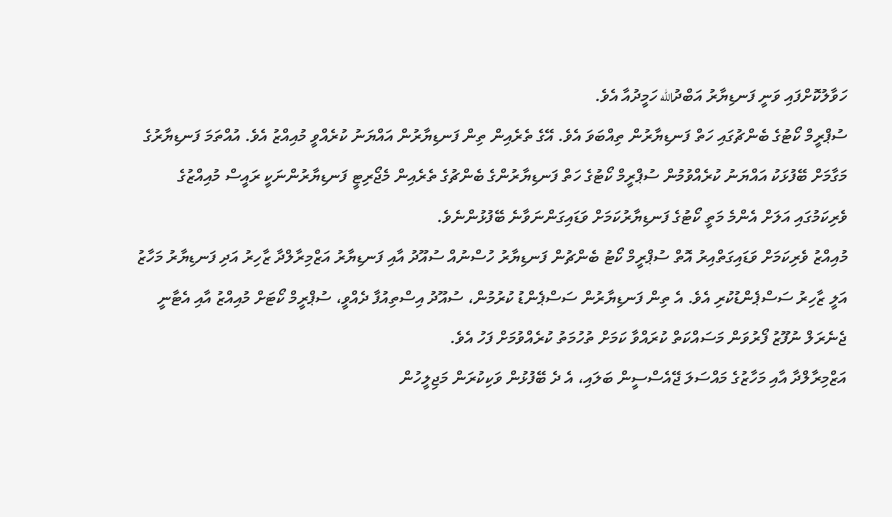ހަވާލުކޮށްފައި ވަނީ ފަނޑިޔާރު އަބްދުالله ހަމީދުއާ އެވެ.
ސުޕްރީމް ކޯޓުގެ ބެންޗުގައި ހަތް ފަނޑިޔާރުން ތިއްބަވަ އެވެ. އޭގެ ތެރެއިން ތިން ފަނޑިޔާރުން އައްޔަނު ކުރެއްވީ މުއިއްޒު އެވެ. އުއްތަމަ ފަނޑިޔާރުގެ މަގާމަށް ބޭފުޅަކު އައްޔަނު ކުރެއްވުމުން ސުޕްރީމް ކޯޓުގެ ހަތް ފަނޑިޔާރުންގެ ބެންޗުގެ ތެރެއިން މެޖޯރިޓީ ފަނޑިޔާރުންނަކީ ރައީސް މުއިއްޒުގެ ވެރިކަމުގައި އަލަށް އެންމެ މަތީ ކޯޓުގެ ފަނޑިޔާރުކަމަށް ވަޑައިގަންނަވާނެ ބޭފުޅުންނެވެ.
މުއިއްޒު ވެރިކަމަށް ވަޑައިގަތްއިރު އޮތް ސުޕްރީމް ކޯޓު ބެންޗުން ފަނޑިޔާރު ހުސްނުއް ސުއޫދު އާއި ފަނޑިޔާރު އަޒްމިރާލްދާ ޒާހިރު އަދި ފަނޑިޔާރު މަހާޒު އަލީ ޒާހިރު ސަސްޕެންޑުކުރި އެވެ. އެ ތިން ފަނޑިޔާރުން ސަސްޕެންޑު ކުރުމުން، ސުއޫދު އިސްތިއުފާ ދެއްވީ، ސުޕްރީމް ކޯޓަށް މުއިއްޒު އާއި އެޓާނީ ޖެނެރަލް ނުފޫޒު ފޯރުވަން މަސައްކަތް ކުރައްވާ ކަމަށް ތުހުމަތު ކުރެއްވުމަށް ފަހު އެވެ.
އަޒްމިރާލްދާ އާއި މަހާޒުގެ މައްސަލަ ޖޭއެސްސީން ބަލައި، އެ ދެ ބޭފުޅުން ވަކިކުރަން މަޖިލީހުން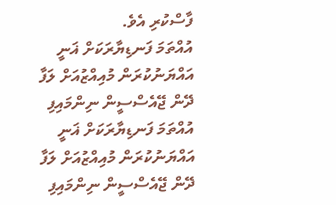ފާސްކުރި އެވެ.
އުއްތަމަ ފަނޑިޔާރަކަށް ޣަނީ އައްޔަނުކުރަން މުއިއްޒުއަށް ލަފާ ދޭން ޖޭއެސްސީން ނިންމައިފި އުއްތަމަ ފަނޑިޔާރަކަށް ޣަނީ އައްޔަނުކުރަން މުއިއްޒުއަށް ލަފާ ދޭން ޖޭއެސްސީން ނިންމައިފި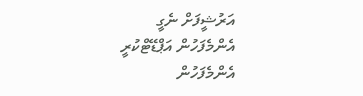އަރުޝީފަށް ނެގީ
އެންމެފަހުން އަޕްޑޭޓްކުރީ
އެންމެފަހުން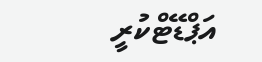އަޕްޑޭޓްކުރީ